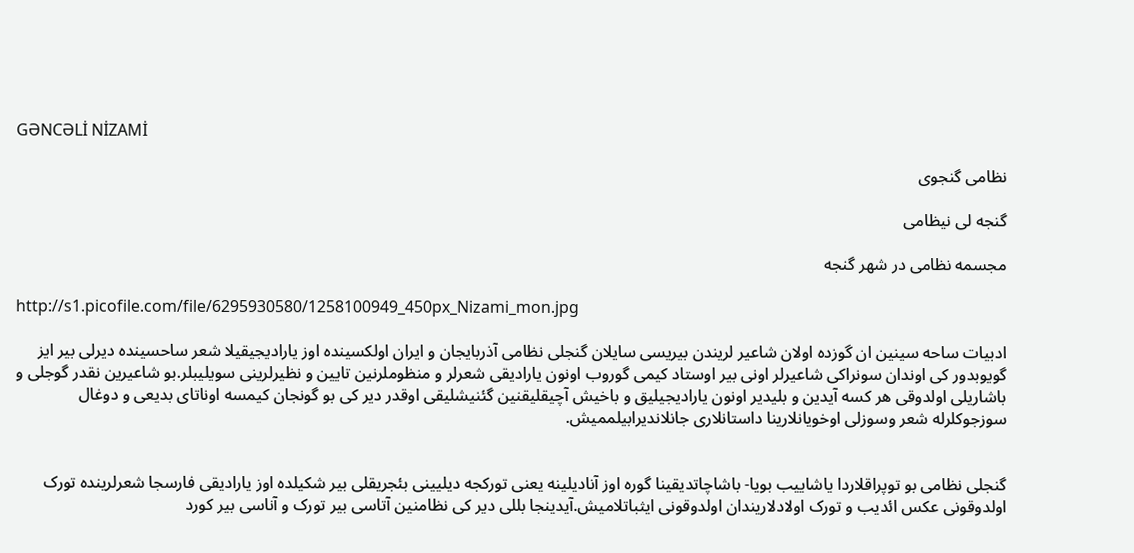GƏNCƏLİ NİZAMİ

نظامی گنجوی

گنجه لی نیظامی

مجسمه نظامی در شهر گنجه

http://s1.picofile.com/file/6295930580/1258100949_450px_Nizami_mon.jpg

ادبیات ساحه سینین ان گوزده اولان شاعیر لریندن بیریسی سایلان گنجلی نظامی آذربایجان و ایران اولکسینده اوز یارادیجیقیلا شعر ساحسینده دیرلی بیر ایز گویوبدور کی اوندان سونراکی شاعیرلر اونی بیر اوستاد کیمی گوروب اونون یارادیقی شعرلر و منظوملرنین تایین و نظیرلرینی سویلیبلر.بو شاعیرین نقدر گوجلی و باشاریلی اولدوقی هر کسه آیدین و بلیدیر اونون یارادیجیلیق و باخیش آچیقلیقنین گئنیشلیقی اوقدر دیر کی بو گونجان کیمسه اوناتای بدیعی و دوغال سوزجوکلرله شعر وسوزلی اوخویانلارینا داستانلاری جانلاندیرابیلممیش.


گنجلی نظامی بو توپراقلاردا یاشاییب بویا- باشاچاتدیقینا گوره اوز آنادیلینه یعنی تورکجه دیلیینی بئجریقلی بیر شکیلده اوز یارادیقی فارسجا شعرلرینده تورک اولدوقونی عکس ائدیب و تورک اولادلاریندان اولدوقونی ایثباتلامیش.آیدینجا بللی دیر کی نظامنین آتاسی بیر تورک و آناسی بیر کورد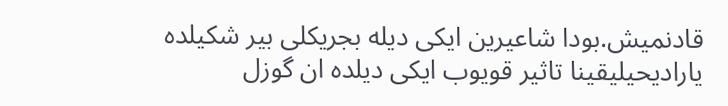قادنمیش.بودا شاعیرین ایکی دیله بجریکلی بیر شکیلده یارادیحیلیقینا تاثیر قویوب ایکی دیلده ان گوزل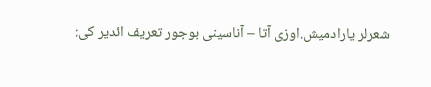شعرلر یارادمیش.اوزی آتا – آناسینی بوجور تعریف ائدیر کی: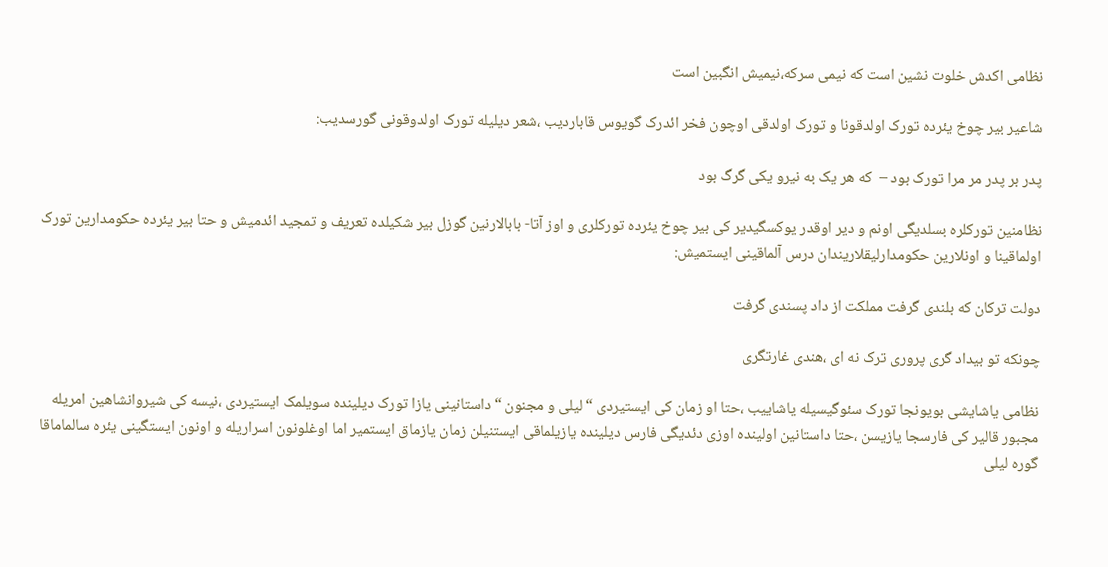نظامی اکدش خلوت نشین است که نیمی سرکه،نیمیش انگبین است

شاعیر بیر چوخ یئرده تورک اولدقونا و تورک اولدقی اوچون فخر ائدرک گویوس قاباردیب ،شعر دیلیله تورک اولدوقونی گورسدیب:

پدر بر پدر مر مرا تورک بود –  که هر یک به نیرو یکی گرگ بود

نظامنین تورکلره بسلدیگی اونم و دیر اوقدر یوکسگیدیر کی بیر چوخ یئرده تورکلری و اوز آتا- بابالارنین گوزل بیر شکیلده تعریف و تمجید ائدمیش و حتا بیر یئرده حکومدارین تورک اولماقینا و اونلارین حکومدارلیقلاریندان درس آلماقینی ایستمیش:

دولت ترکان که بلندی گرفت مملکت از داد پسندی گرفت

چونکه تو بیداد گری پروری ترک نه ای ،هندی غارتگری

نظامی یاشایشی بویونجا تورک سئوگیسیله یاشاییب ،حتا او زمان کی ایستیردی “لیلی و مجنون “داستانینی یازا تورک دیلینده سویلمک ایستیردی ،نیسه کی شیروانشاهین امریله مجبور قالیر کی فارسجا یازیسن ،حتا داستانین اولینده اوزی دئدیگی فارس دیلینده یازیلماقی ایستنیلن زمان یازماق ایستمیر اما اوغلونون اسراریله و اونون ایستگینی یئره سالماماقا گوره لیلی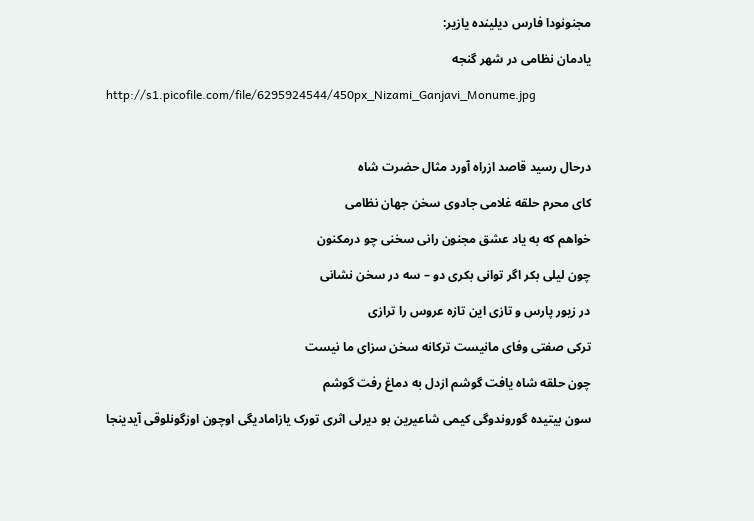مجنونودا فارس دیلینده یازیر:

یادمان نظامی در شهر گنجه

http://s1.picofile.com/file/6295924544/450px_Nizami_Ganjavi_Monume.jpg



درحال رسید قاصد ازراه آورد مثال حضرت شاه

کای محرم حلقه غلامی جادوی سخن جهان نظامی

خواهم که به یاد عشق مجنون رانی سخنی چو درمکنون

چون لیلی بکر اگر توانی بکری دو – سه در سخن نشانی

در زیور پارس و تازی این تازه عروس را ترازی

ترکی صفتی وفای مانیست ترکانه سخن سزای ما نیست

چون حلقه شاه یافت گوشم ازدل به دماغ رفت گوشم

سون بیتیده گوروندوگی کیمی شاعیرین بو دیرلی اثری تورک یازامادیگی اوچون اوزگونلوقی آیدینجا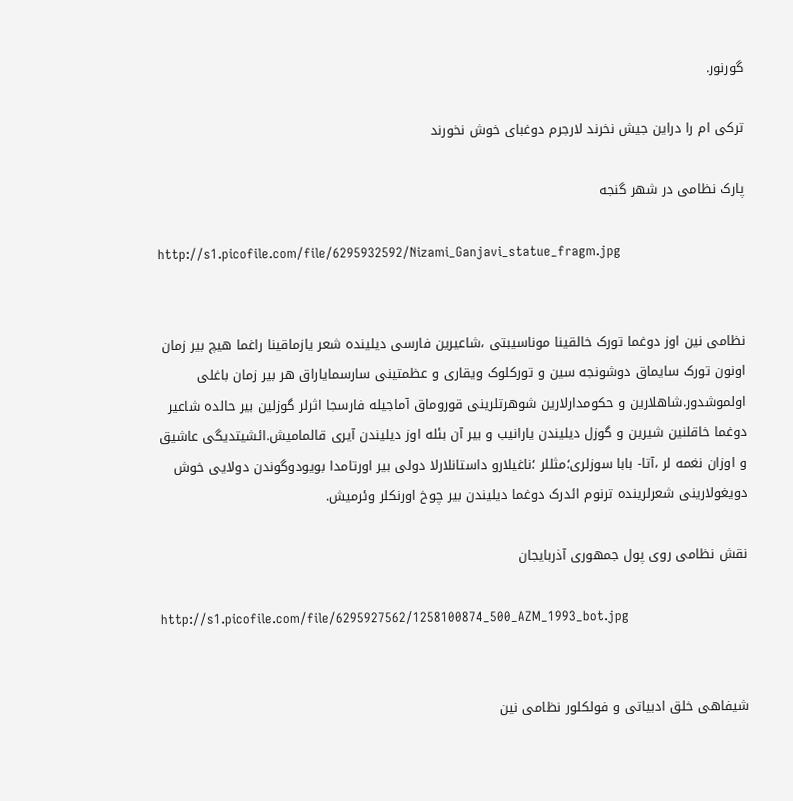گورنور.

ترکی ام را دراین جیش نخرند لارجرم دوغبای خوش نخورند

پارک نظامی در شهر گنجه

http://s1.picofile.com/file/6295932592/Nizami_Ganjavi_statue_fragm.jpg


نظامی نین اوز دوغما تورک خالقینا موناسیبتی ،شاعیرین فارسی دیلینده شعر یازماقینا راغما هیچ بیر زمان اونون تورک سایماق دوشونجه سین و تورکلوک ویقاری و عظمتینی سارسمایاراق هر بیر زمان باغلی اولموشدور.شاهلارین و حکومدارلارین شوهرتلرینی قوروماق آماجیله فارسجا اثرلر گوزلین بیر حالده شاعیر دوغما خاقلنین شیرین و گوزل دیلیندن یارانیب و بیر آن بئله اوز دیلیندن آیری قالمامیش.ائشیتدیگی عاشیق و اوزان نغمه لر ،آتا- بابا سوزلری؛مثللر ؛ناغیلارو داستانلارلا دولی بیر اورتامدا بویودوگوندن دولایی خوش دویغولارینی شعرلرینده ترنوم ائدرک دوغما دیلیندن بیر چوخ اورنکلر وئرمیش.

نقش نظامی روی پول جمهوری آذربایجان

http://s1.picofile.com/file/6295927562/1258100874_500_AZM_1993_bot.jpg


شیفاهی خلق ادبیاتی و فولکلور نظامی نین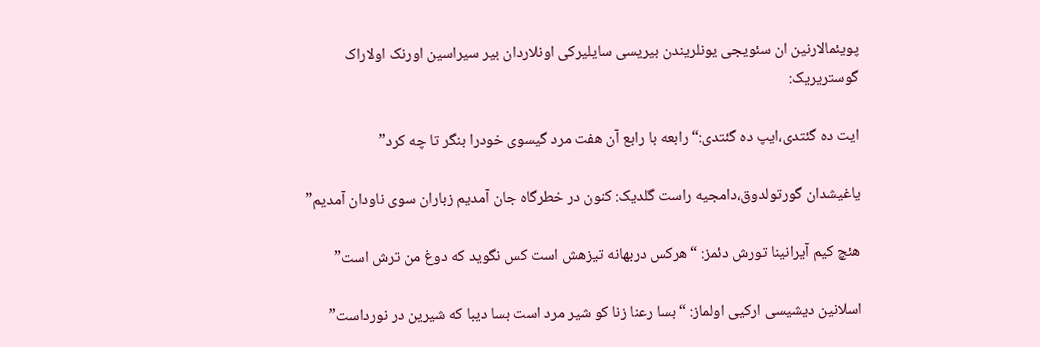پویئمالارنین ان سئویجی یونلریندن بیریسی سایلیرکی اونلاردان بیر سیراسین اورنک اولاراک گوستریریک:

ایت ده گئتدی،ایپ ده گئتدی:“رابعه با رابع آن هفت مرد گیسوی خودرا بنگر تا چه کرد”

یاغیشدان گورتولدوق،دامجیه راست گلدیک: کنون در خطرگاه جان آمدیم زباران سوی ناودان آمدیم”

هئچ کیم آیرانینا تورش دئمز: “هرکس دربهانه تیزهش است کس نگوید که دوغ من ترش است”

اسلانین دیشیسی ارکیی اولماز: “بسا رعنا زنا کو شیر مرد است بسا دیبا که شیرین در نورداست”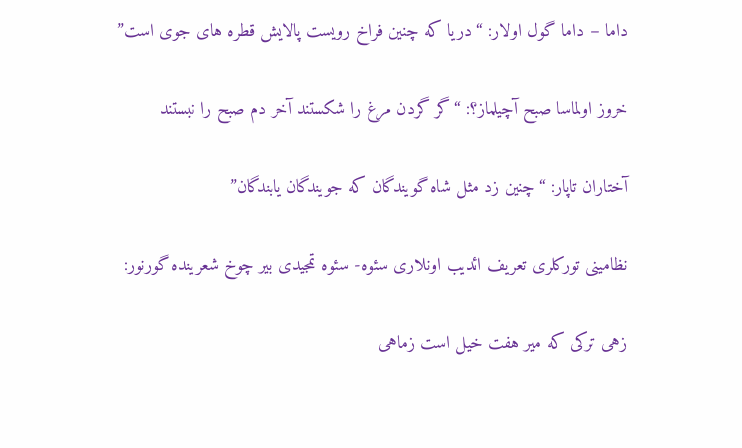داما – داما گول اولار: “دریا که چنین فراخ رویست پالایش قطره های جوی است”

خروز اولماسا صبح آچیلماز؟: “گر گردن مرغ را شکستند آخر دم صبح را نبستند

آختاران تاپار: “چنین زد مثل شاه گویندگان که جویندگان یابندگان”

نظامینی تورکلری تعریف ائدیب اونلاری سئوه- سئوه تمجیدی بیر چوخ شعرینده گورنور:

زهی ترکی که میر هفت خیل است زماهی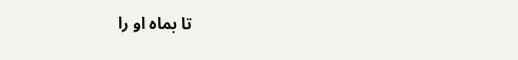تا بماه او را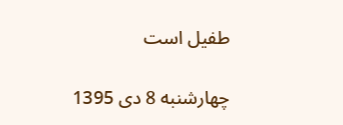طفیل است

چهارشنبه 8 دی 1395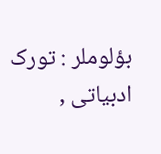بؤلوملر : تورک ادبیاتی ,